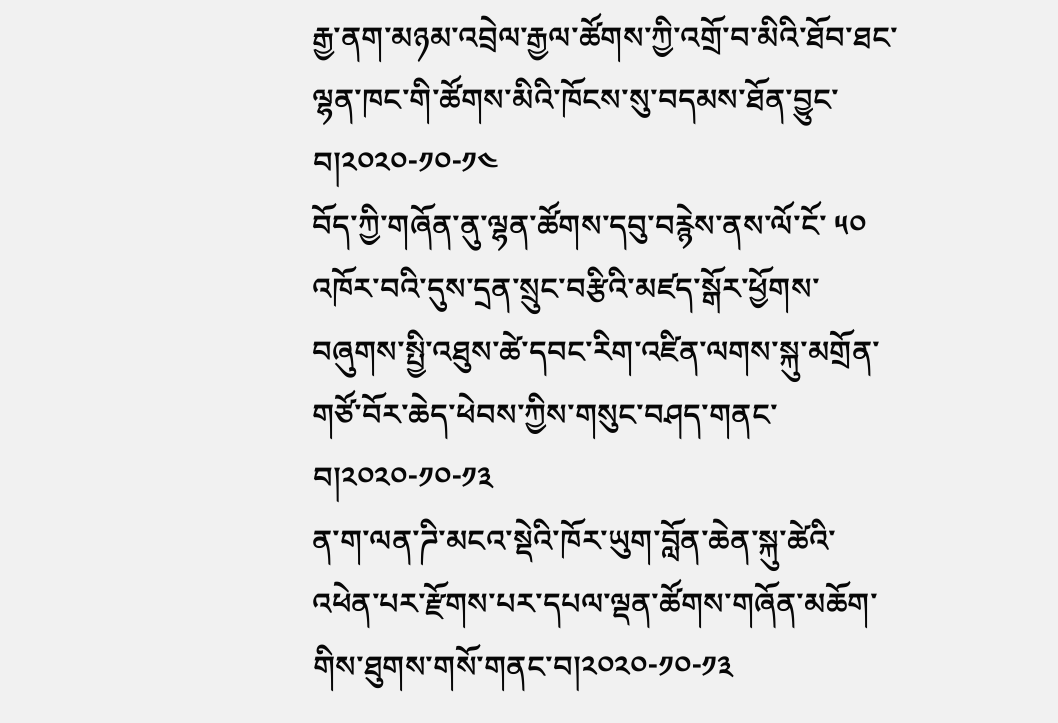རྒྱ་ནག་མཉམ་འབྲེལ་རྒྱལ་ཚོགས་ཀྱི་འགྲོ་བ་མིའི་ཐོབ་ཐང་ལྷན་ཁང་གི་ཚོགས་མིའི་ཁོངས་སུ་བདམས་ཐོན་བྱུང་བ།༢༠༢༠-༡༠-༡༤
བོད་ཀྱི་གཞོན་ནུ་ལྷན་ཚོགས་དབུ་བརྙེས་ནས་ལོ་ངོ་ ༥༠ འཁོར་བའི་དུས་དྲན་སྲུང་བརྩིའི་མཛད་སྒོར་ཕྱོགས་བཞུགས་སྤྱི་འཐུས་ཚེ་དབང་རིག་འཛིན་ལགས་སྐུ་མགྲོན་གཙོ་བོར་ཆེད་ཕེབས་ཀྱིས་གསུང་བཤད་གནང་བ།༢༠༢༠-༡༠-༡༣
ན་ག་ལན་ཌི་མངའ་སྡེའི་ཁོར་ཡུག་བློན་ཆེན་སྐུ་ཚེའི་འཕེན་པར་རྫོགས་པར་དཔལ་ལྡན་ཚོགས་གཞོན་མཆོག་གིས་ཐུགས་གསོ་གནང་བ།༢༠༢༠-༡༠-༡༣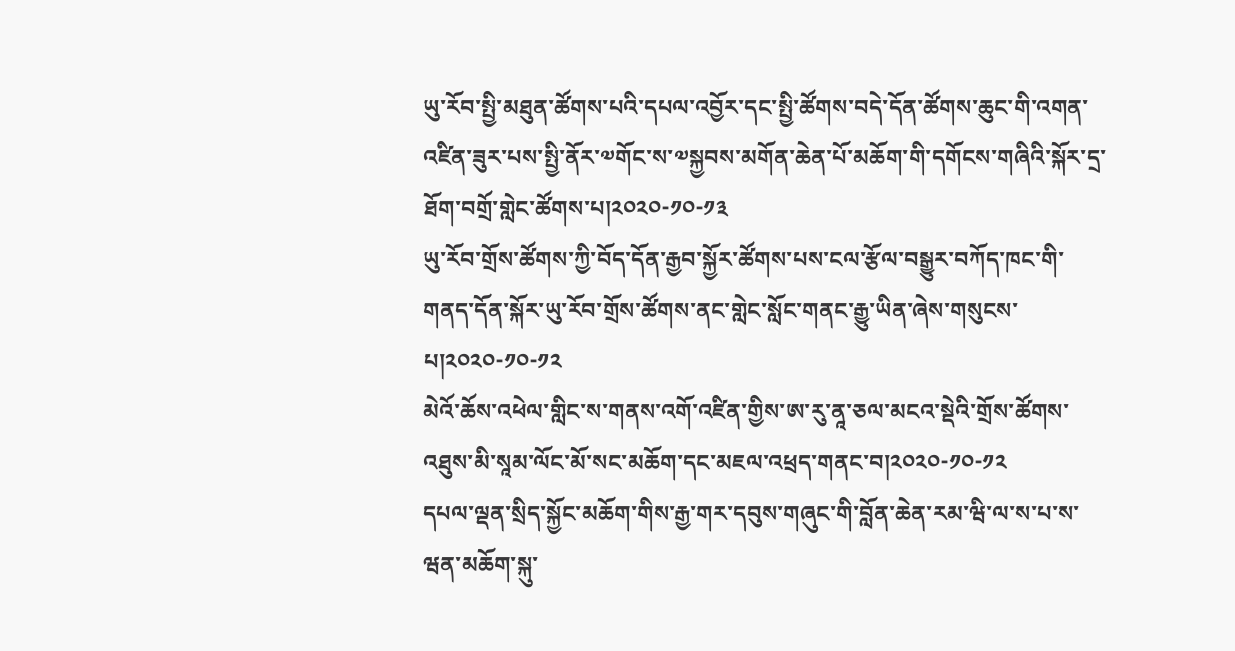ཡུ་རོབ་སྤྱི་མཐུན་ཚོགས་པའི་དཔལ་འབྱོར་དང་སྤྱི་ཚོགས་བདེ་དོན་ཚོགས་ཆུང་གི་འགན་འཛིན་ཟུར་པས་སྤྱི་ནོར་༧གོང་ས་༧སྐྱབས་མགོན་ཆེན་པོ་མཆོག་གི་དགོངས་གཞིའི་སྐོར་དྲ་ཐོག་བགྲོ་གླེང་ཚོགས་པ།༢༠༢༠-༡༠-༡༣
ཡུ་རོབ་གྲོས་ཚོགས་ཀྱི་བོད་དོན་རྒྱབ་སྐྱོར་ཚོགས་པས་ངལ་རྩོལ་བསྒྱུར་བཀོད་ཁང་གི་གནད་དོན་སྐོར་ཡུ་རོབ་གྲོས་ཚོགས་ནང་གླེང་སློང་གནང་རྒྱུ་ཡིན་ཞེས་གསུངས་པ།༢༠༢༠-༡༠-༡༢
མེའོ་ཆོས་འཕེལ་གླིང་ས་གནས་འགོ་འཛིན་གྱིས་ཨ་རུ་ནཱ་ཅལ་མངའ་སྡེའི་གྲོས་ཚོགས་འཐུས་མི་སཱམ་ལོང་མོ་སང་མཆོག་དང་མཇལ་འཕྲད་གནང་བ།༢༠༢༠-༡༠-༡༢
དཔལ་ལྡན་སྲིད་སྐྱོང་མཆོག་གིས་རྒྱ་གར་དབུས་གཞུང་གི་བློན་ཆེན་རམ་ཝི་ལ་ས་པ་ས་ཝན་མཆོག་སྐུ་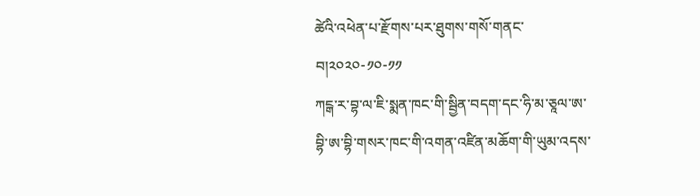ཚེའི་འཕེན་པ་རྫོགས་པར་ཐུགས་གསོ་གནང་བ།༢༠༢༠-༡༠-༡༡
ཀངྒ་ར་བྷ་ལ་ཇི་སྨན་ཁང་གི་སྦྱིན་བདག་དང་ཧི་མ་ཅཱལ་ཨ་བྷི་ཨ་བྷི་གསར་ཁང་གི་འགན་འཛིན་མཆོག་གི་ཡུམ་འདས་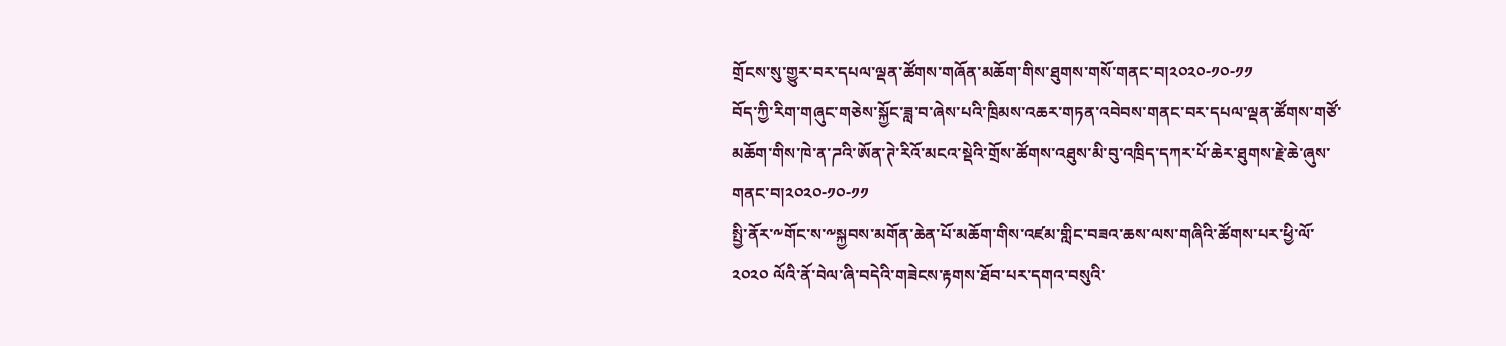གྲོངས་སུ་གྱུར་བར་དཔལ་ལྡན་ཚོགས་གཞོན་མཆོག་གིས་ཐུགས་གསོ་གནང་བ།༢༠༢༠-༡༠-༡༡
བོད་ཀྱི་རིག་གཞུང་གཅེས་སྐྱོང་ཟླ་བ་ཞེས་པའི་ཁྲིམས་འཆར་གཏན་འབེབས་གནང་བར་དཔལ་ལྡན་ཚོགས་གཙོ་མཆོག་གིས་ཁེ་ན་ཌའི་ཨོན་ཊེ་རིའོ་མངའ་སྡེའི་གྲོས་ཚོགས་འཐུས་མི་བུ་འཁྲིད་དཀར་པོ་ཆེར་ཐུགས་རྗེ་ཆེ་ཞུས་གནང་བ།༢༠༢༠-༡༠-༡༡
སྤྱི་ནོར་༸གོང་ས་༸སྐྱབས་མགོན་ཆེན་པོ་མཆོག་གིས་འཛམ་གླིང་བཟའ་ཆས་ལས་གཞིའི་ཚོགས་པར་ཕྱི་ལོ་ ༢༠༢༠ ལོའི་ནོ་བེལ་ཞི་བདེའི་གཟེངས་རྟགས་ཐོབ་པར་དགའ་བསུའི་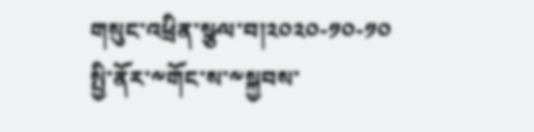གསུང་འཕྲིན་སྩལ་བ།༢༠༢༠-༡༠-༡༠
སྤྱི་ནོར་༸གོང་ས་༸སྐྱབས་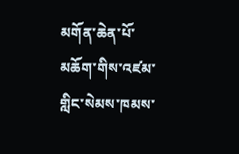མགོན་ཆེན་པོ་མཆོག་གིས་འཛམ་གླིང་སེམས་ཁམས་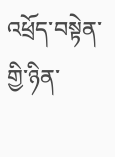འཕྲོད་བསྟེན་གྱི་ཉིན་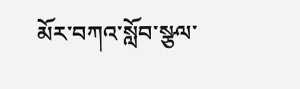མོར་བཀའ་སློབ་སྩལ་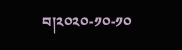བ།༢༠༢༠-༡༠-༡༠